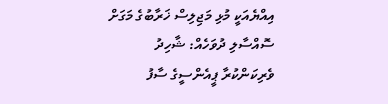އިއްޔެއަކީ މުޅި މަޖިލިސް ޚަރާބުގެ މަގަށް ސޮއްސާލި ދުވަހެއް: ޝާހިދު
ވެރިކަންކުރާ ޕީއެންސީގެ ސާފު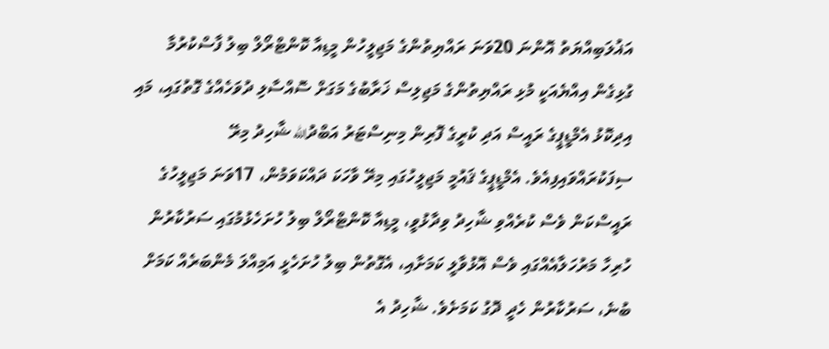އަޣުލަބިއްޔަތު އޮންނަ 20ވަނަ ރައްޔިތުންގެ މަޖިލީހުން މީޑިއާ ކޮންޓްރޯލް ބިލު ފާސްކުރުމާ ގުޅިގެން އިއްޔެއަކީ މުޅި ރައްޔިތުންގެ މަޖިލިސް ޚަރާބުގެ މަގަށް ސޮއްސާލި ދުވަހެއްގެ ގޮތުގައި، މައި އިދިކޮޅު އެމްޑީޕީގެ ރައީސް އަދި ކުރީގެ ފޮރިން މިނިސްޓަރު އަބްދުالله ޝާހިދު މިރޭ ސިފަކުރައްވައިފިއެވެ. އެމްޑީޕީގެ ޤައުމީ މަޖިލީހުގައި މިރޭ ވާހަކަ ދައްކަވަމުން، 17ވަނަ މަޖިލީހުގެ ރައީސްކަން ވެސް ކުރެއްވި ޝާހިދު ވިދާޅުވީ، މީޑިއާ ކޮންޓްރޯލް ބިލު ހުށަހެޅުމުގައި ސަރުކާރުން ހުރިހާ މަރުހަލާއެއްގައި ވެސް އޮޅުވާލީ ކަމަށާއި، އެގޮތުން ބިލު ހުށަހެޅީ އަމިއްލަ މެންބަރެއް ކަމަށް ބުނެ، ސަރުކާރުން ހެދީ ދޮގު ކަމަށެވެ. ޝާހިދު އެ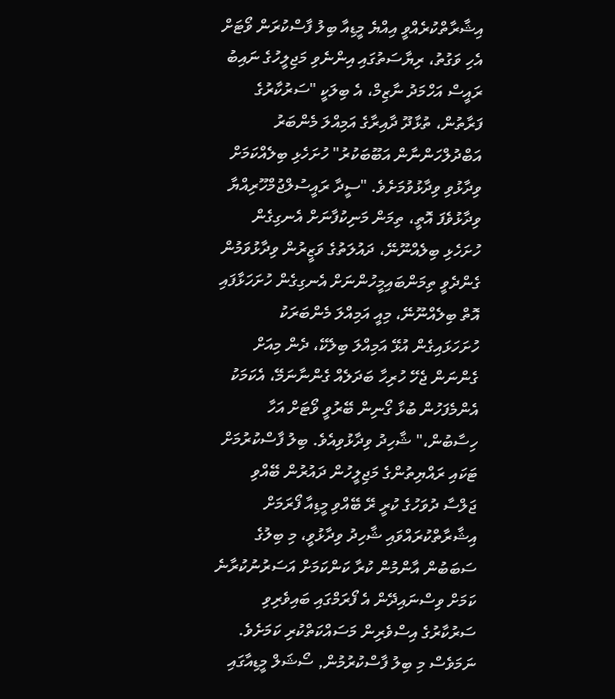އިޝާރާތްކުރެއްވީ އިއްޔެ މީޑިއާ ބިލު ފާސްކުރަން ވޯޓަށް އެހި ވަގުތު، ރިޔާސަތުގައި އިންނެވި މަޖިލީހުގެ ނައިބު ރައީސް އަހްމަދު ނާޒިމް، އެ ބިލަކީ "ސަރުކާރުގެ ފަރާތުން، ތުޅާދޫ ދާއިރާގެ އަމިއްލަ މެންބަރު އަބްދުލްހަންނާން އަބޫބަކުރު" ހުށަހެޅި ބިލެއްކަމަށް ވިދާޅުވި ވިދާޅުވުމަށެވެ. "ސީދާ ރައީސުލްޖުމްހޫރިއްޔާ ވިދާޅުވެފަ އޮތީ، ތިމަން މަނިކުފާނަށް އެނގިގެން ހުށަހެޅި ބިލެއްނޫނޭ، ދައުލަތުގެ ވަޒީރުން ވިދާޅުވަމުން ގެންދެވީ ތިމަންބައިމީހުންނަށް އެނގިގެން ހުށަހަޅާފައި އޮތް ބިލެއްނޫނޭ، މިއީ އަމިއްލަ މެންބަރަކު ހުށަހަޅައިގެން އުޅޭ އަމިއްލަ ބިލެކޭ، ދެން މިއަށް ގެންނަން ޖެހޭ ހުރިހާ ބަދަލެއް ގެންނާނަމޭ، އެކަމަކު އެންމެފަހުން ބުޅާ ގޯނިން ބޭރުވީ ވޯޓަށް އަހާ ހިސާބުން،" ޝާހިދު ވިދާޅުވިއެވެ. ބިލު ފާސްކުރުމަށް ޓަކައި ރައްޔިތުންގެ މަޖިލީހުން ދައުރުން ބޭއްވި ޖަލްސާ ދުވަހުގެ ކުރީ ރޭ ބޭއްވި މީޑިއާ ފޯރަމަށް އިޝާރާތްކުރައްވައި ޝާހިދު ވިދާޅުވީ، މި ބިލުގެ ސަބަބުން އާންމުން ކުރާ ކަންކަމަށް އަސަރުނުކުރާނެ ކަމަށް ވިސްނައިދޭން އެ ފޯރަމްގައި ބައިވެރިވި ސަރުކާރުގެ އިސްވެރިން މަސައްކަތްކުރި ކަމަށެވެ. ނަމަވެސް މި ބިލު ފާސްކުރުމުން, ސޯޝަލް މީޑިއާގައި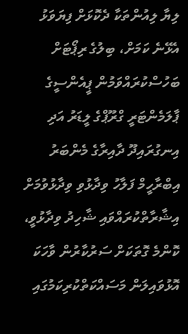ލިޔާ ލިއުންތަކާ ދެކޮޅަށް ފިޔަވަޅު އެޅޭނެ ކަމަށް، ބިލުގެ ރިޕޯޓަށް ބަހުސްކުރައްވަމުން ޕީއެންސީގެ ޕާލަމެންޓަރީ ގްރޫޕްގެ ލީޑަރު އަދި އިނގުރައިދޫ ދާއިރާގެ މެންބަރު އިބްރާހީމް ފަލާހު ވިދާޅުވި ވިދާޅުވުމަށް އިޝާރާތްކުރައްވައި ޝާހިދު ވިދާޅުވީ، ކޮންމެ ގޮތަކަށް ސަރުކާރުން ވާހަކަ އޮޅުވައިލަން މަސައްކަތްކުރިކަމުގައި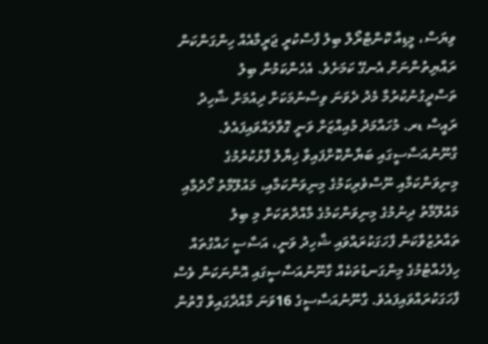ވިޔަސް، މީޑިއާ ކޮންޓްރޯލް ބިލު ފާސްކުރީ ޖަރީމާއެއް ހިންގަންކަން ރައްޔިތުންނަށް އެނގޭ ކަމަށެވެ. އެހެންކަމުން ބިލު ތަސްދީގުނުކުރުމާ މެދު ދެވަނަ ވިސްނުމަކަށް ދިއުމަށް ޝާހިދު ރައީސް ޑރ. މުހައްމަދު މުއިއްޒަށް ވަނީ ގޮވާލައްވައިފައެވެ. ގާނޫނުއަސާސީގައި ބަޔާންކޮށްފައިވާ ޚިޔާލު ފާޅުކުރުމުގެ މިނިވަންކަމާއި ނޫސްވެރިކަމުގެ މިނިވަންކަމާއި، މައުލޫމާތު ހޯދުމާއި މައުލޫމާތު ދިނުމުގެ މިނިވަންކަމުގެ މާއްދާތަކަށް މި ބިލު ތައާރުޒުވާކަން ފާހަގަކުރައްވައި ޝާހިދު ވަނީ، އަސާސީ ހައްގުތައް ހިފެހެއްޓުމުގެ މިންގަނޑުތަކެއް ގާނޫނުއަސާސީގައި އޮންނަކަން ވެސް ފާހަގަކުރައްވައިފައެވެ. ގާނޫނުއަސާސީގެ 16ވަނަ މާއްދާގައިވާ ގޮތުން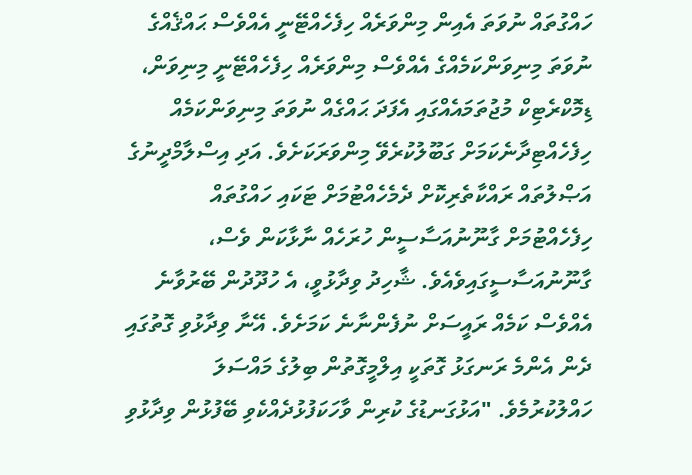ހައްގުތައް ނުވަތަ އެއިން މިންވަރެއް ހިފެހެއްޓޭނީ އެއްވެސް ޙައްޤެއްގެ ނުވަތަ މިނިވަންކަމެއްގެ އެއްވެސް މިންވަރެއް ހިފެހެއްޓޭނީ މިނިވަން، ޑިމޮކްރެޓިކް މުޖުތަމައެއްގައި އެފަދަ ޙައްގެއް ނުވަތަ މިނިވަންކަމެއް ހިފެހެއްޓިދާނެކަމަށް ގަބޫލުކުރެވޭ މިންވަރަކަށެވެ. އަދި އިސްލާމްދީނުގެ އަޞްލުތައް ރައްކާތެރިކޮށް ދެމެހެއްޓުމަށް ޓަކައި ހައްގުތައް ހިފެހެއްޓުމަށް ގާނޫނުއަސާސީން ހުރަހެއް ނާޅާކަން ވެސް، ގާނޫނުއަސާސީގައިވެއެވެ. ޝާހިދު ވިދާޅުވީ، އެ ހުދޫދުން ބޭރުވާނެ އެއްވެސް ކަމެއް ރައީސަށް ނުފެންނާނެ ކަމަށެވެ. އޭނާ ވިދާޅުވި ގޮތުގައި ދެން އެންމެ ރަނގަޅު ގޮތަކީ އިލްމީގޮތުން ބިލުގެ މައްސަލަ ހައްލުކުރުމެވެ. "އަޅުގަނޑުގެ ކުރިން ވާހަކަފުޅުދެއްކެވި ބޭފުޅުން ވިދާޅުވި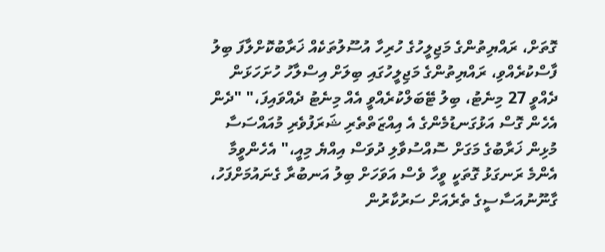ގޮތަށް، ރައްޔިތުންގެ މަޖިލީހުގެ ހުރިހާ އުސޫލުތަކެއް ޚަރާބުކޮށްލާފަ ބިލު ފާސްކުރެއްވި، ރައްޔިތުންގެ މަޖިލީހުގައި ބިލަށް އިސްލާހު ހުށަހަޅަން ދެއްވީ 27 މިނެޓު، ބިލު ޓޭބަލްކުރެއްވީ އެއް މިނެޓު ދެއްވައިފަ،" "ދެން އެހެން ގޮސް އަޅުގަނޑުމެންގެ އެ އިއްޒަތްތެރި ޝަރަފުވެރި މުއައްސަސާ މުޅިން ޚަރާބުގެ މަގަށް ސޮއްސުވާލި ދުވަސް އިއްޔެ މިއީ،" އެހެންވީމާ އެންމެ ރަނގަޅު ގޮތަކީ ވީހާ ވެސް އަވަހަށް ބިލު އަނބުރާ ގެނައުމަށްފަހު، ގާނޫނުއަސާސީގެ ތެރެއަށް ސަރުކާރުން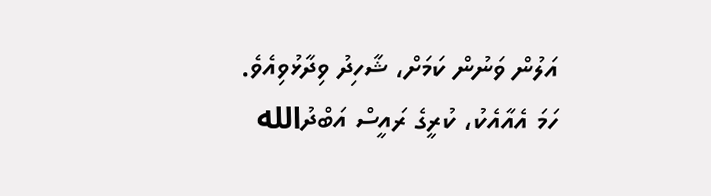އަލުން ވަނުން ކަމަށް، ޝާހިދު ވިދާޅުވިއެވެ. ހަމަ އެއާއެކު، ކުރީގެ ރައީސް އަބްދުالله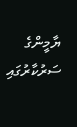ޔާމީންގެ ސަރުކާރުގައި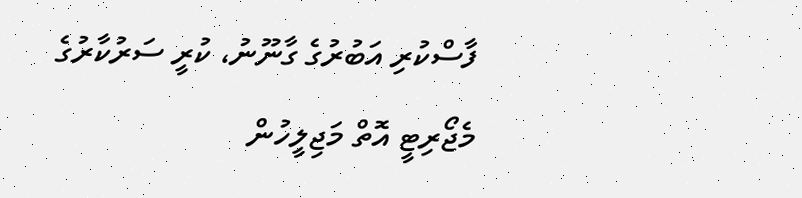ފާސްކުރި އަބުރުގެ ގާނޫނު، ކުރީ ސަރުކާރުގެ މެޖޯރިޓީ އޮތް މަޖިލީހުން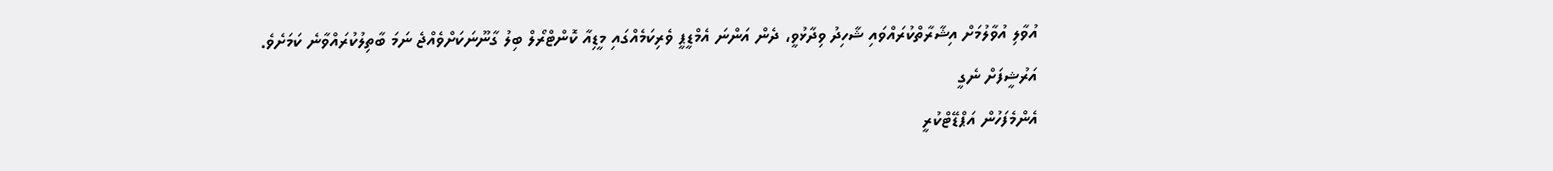އުވާލި އުވާލުމަށް އިޝާރާތްކުރައްވައި ޝާހިދު ވިދާޅުވީ، ދެން އަންނަ އެމްޑީޕީ ވެރިކަމެއްގައި މީޑިއާ ކޮންޓްރޯލް ބިލު ގާނޫނަކަށްވެއްޖެ ނަމަ ބާތިލުކުރައްވާނެ ކަމަށެވެ.
އަރުޝީފަށް ނެގީ
އެންމެފަހުން އަޕްޑޭޓްކުރީ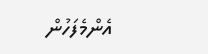އެންމެފަހުން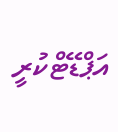އަޕްޑޭޓްކުރީ